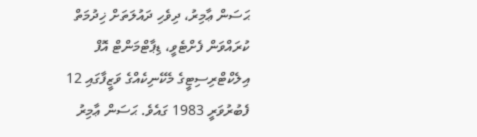ޙަސަން ޢާމިރު، ދިވެހި ދައުލަތަށް ޚިދުމަތް ކުރައްވަން ފެށްޓެވީ، ޑިޕާޓްމަންޓް އޮފް އިލެކްޓްރިސިޓީގެ މެކޭނިކެއްގެ ވަޒީފާގައި 12 ފެބުރުވަރީ 1983 ގައެވެ. ޙަސަން ޢާމިރު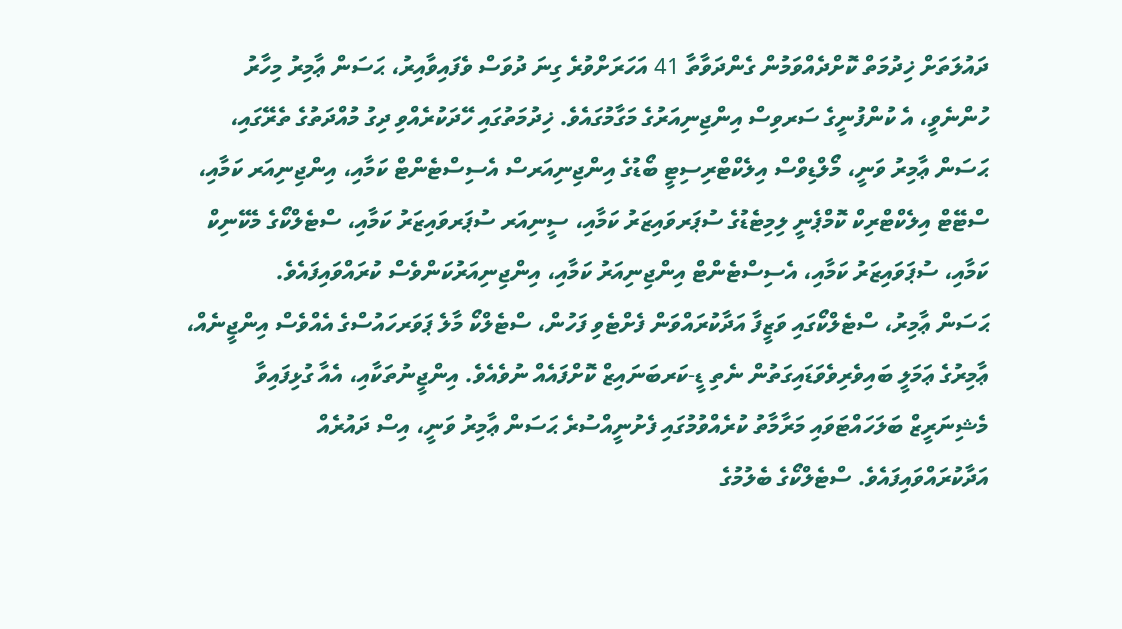ދައުލަތަށް ޚިދުމަތް ކޮށްދެއްވަމުން ގެންދަވާތާ 41 އަހަރަށްވުރެ ގިނަ ދުވަސް ވެފައިވާއިރު، ޙަސަން ޢާމިރު މިހާރު ހުންނެވީ، އެ ކުންފުނީގެ ސަރވިސް އިންޖިނިއަރުގެ މަގާމުގައެވެ. ޚިދުމަތުގައި ހޭދަކުރެއްވި ދިގު މުއްދަތުގެ ތެރޭގައި، ޙަސަން ޢާމިރު ވަނީ، މޯލްޑިވްސް އިލެކްޓްރިސިޓީ ބޯޑުގެ އިންޖިނިއަރސް އެސިސްޓެންޓް ކަމާއި، އިންޖިނިއަރ ކަމާއި، ސްޓޭޓް އިލެކްޓްރިކް ކޮމްޕެނީ ލިމިޓެޑުގެ ސުޕަރވައިޒަރު ކަމާއި، ސީނިއަރ ސުޕަރވައިޒަރު ކަމާއި، ސްޓެލްކޯގެ މެކޭނިކް ކަމާއި، ސުޕަވައިޒަރު ކަމާއި، އެސިސްޓެންޓް އިންޖިނިއަރު ކަމާއި، އިންޖިނިއަރުކަންވެސް ކުރައްވައިފައެވެ.
ޙަސަން ޢާމިރު، ސްޓެލްކޯގައި ވަޒީފާ އަދާކުރައްވަން ފެށްޓެވި ފަހުން، ސްޓެލްކޯ މާލެ ޕަވަރހައުސްގެ އެއްވެސް އިންޖީނެއް، ޢާމިރުގެ ޢަމަލީ ބައިވެރިވެވަޑައިގަތުން ނެތި ޑީ-ކަރބަނައިޒް ކޮށްފައެއް ނުވެއެވެ. އިންޖީނުތަކާއި، އެއާ ގުޅިފައިވާ މެޝިނަރީޒް ބަލަހައްޓަވައި މަރާމާތު ކުރެއްވުމުގައި ފެށުނީއްސުރެ ޙަސަން ޢާމިރު ވަނީ، އިސް ދައުރެއް އަދާކުރައްވައިފައެވެ. ސްޓެލްކޯގެ ބެލުމުގެ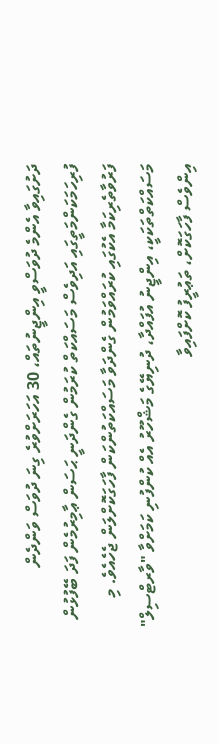ދަށުގައިވާ އެންމެ ދުވަސްވީ އިންޖީނުތައް، 30 އަހަރަށްވުރެ ގިނަ ދުވަސް ވަންދެން ފުރިހަމަކަންމަތީގައި އަދިވެސް މަސައްކަތް ކުރަމުން ގެންދަނީ ޙަސަން ޢާމިރުމެން ފަދަ ބޭފުޅުން ފަރުވާތެރިކަމާ އެކުގައި ކުރައްވަމުން ގެންދަވާ މަސައްކަތުންކަން ފާހަގަކޮށްލަން ޖެހެއެވެ. މި މަސައްކަތްތަކަކީ، އިންޖީނު އުފައްދާ، ދުނިޔޭގެ މަޝްހޫރު އެއް ކުންފުނި ކަމަށްވާ "ވާރޓްސިލް" އިންވެސް ފާހަގަކޮށް، ތަޢުރީފު ކޮށްފައިވާ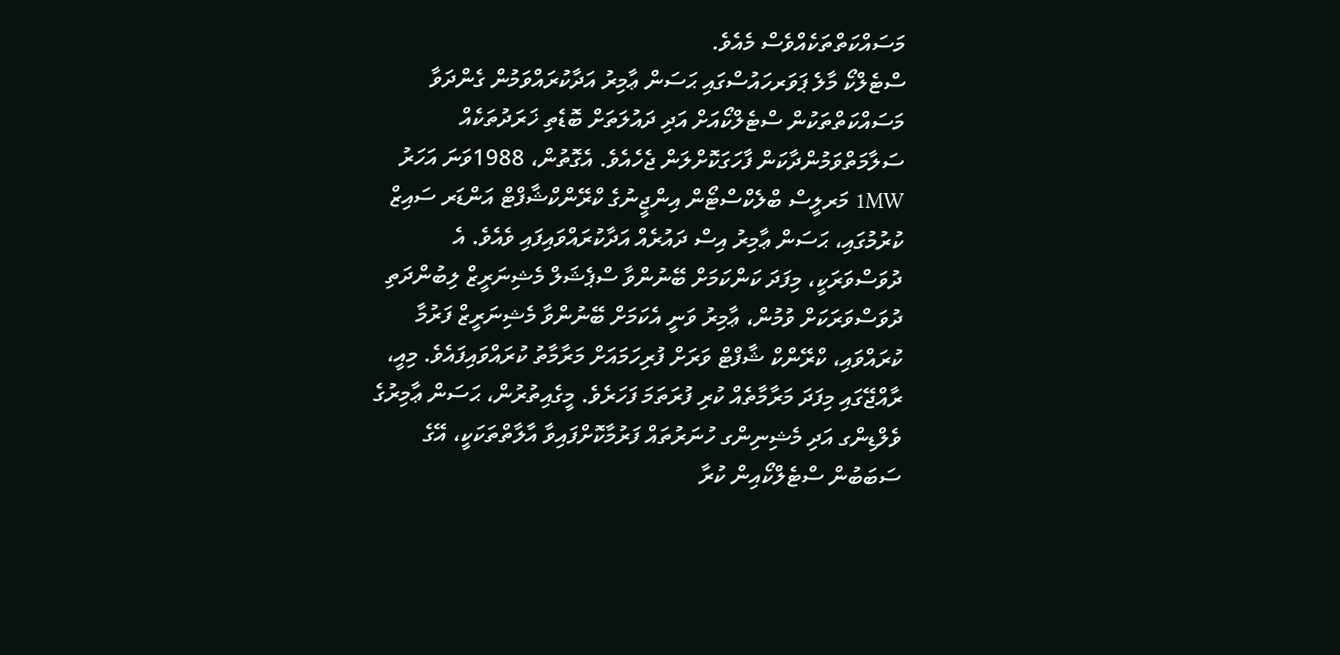މަސައްކަތްތަކެއްވެސް މެއެވެ.
ސްޓެލްކޯ މާލެ ޕަވަރހައުސްގައި ޙަސަން ޢާމިރު އަދާކުރައްވަމުން ގެންދަވާ މަސައްކަތްތަކުން ސްޓެލްކޯއަށް އަދި ދައުލަތަށް ބޮޑެތި ޚަރަދުތަކެއް ސަލާމަތްވަމުންދާކަން ފާހަގަކޮށްލަން ޖެހެއެވެ. އެގޮތުން، 1988ވަނަ އަހަރު 1MW މަރލީސް ބްލެކްސްޓޯން އިންޖީނުގެ ކްރޭންކްޝާފްޓް އަންޑަރ ސައިޒް ކުރުމުގައި، ޙަސަން ޢާމިރު އިސް ދައުރެއް އަދާކުރައްވައިފައި ވެއެވެ. އެ ދުވަސްވަރަކީ، މިފަދަ ކަންކަމަށް ބޭނުންވާ ސްޕެޝަލް މެޝިނަރީޒް ލިބުންދަތި ދުވަސްވަރަކަށް ވުމުން، ޢާމިރު ވަނީ އެކަމަށް ބޭނުންވާ މެޝިނަރީޒް ފަރުމާ ކުރައްވައި، ކްރޭންކް ޝާފްޓް ވަރަށް ފުރިހަމައަށް މަރާމާތު ކުރައްވައިފައެވެ. މިއީ، ރާއްޖޭގައި މިފަދަ މަރާމާތެއް ކުރި ފުރަތަމަ ފަހަރެވެ. މީގެއިތުރުން، ޙަސަން ޢާމިރުގެ ވެލްޑިންގ އަދި މެޝިނިންގ ހުނަރުތައް ފަރުމާކޮށްފައިވާ އާލާތްތަކަކީ، އޭގެ ސަބަބުން ސްޓެލްކޯއިން ކުރާ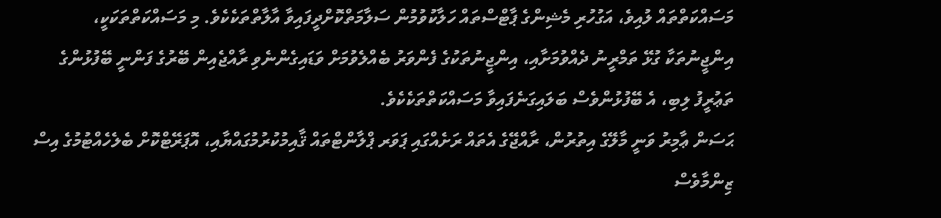މަސައްކަތްތައް ލުއިވެ، އަގުހުރި މެޝިންގެ ޕާޓްސްތައް ހަލާކުވުމުން ސަލާމަތްކޮށްދީފައިވާ އާލާތްތަކެކެވެ. މި މަސައްކަތްތަކަކީ، އިންޖީނުތަކާ ގުޅޭ ތަމްރީނު ދެއްވުމަށާއި، އިންޖީނުތަކުގެ ފެންވަރު ބެއްލެވުމަށް ވަޑައިގެންނެވި ރާއްޖެއިން ބޭރުގެ ފަންނީ ބޭފުޅުންގެ ތަޢުރީފު ލިބި، އެ ބޭފުޅުންވެސް ބަލައިގަނެފައިވާ މަސައްކަތްތަކެކެވެ.
ޙަސަން ޢާމިރު ވަނީ މާލޭގެ އިތުރުން، ރާއްޖޭގެ އެތައް ރަށެއްގައި ޕަވަރ ޕްލާންޓްތައް ޤާއިމުކުރުމުގައްޔާއި، އޮޕަރޭޓްކޮށް ބެލެހެއްޓުމުގެ އިސް ޒިންމާވެސް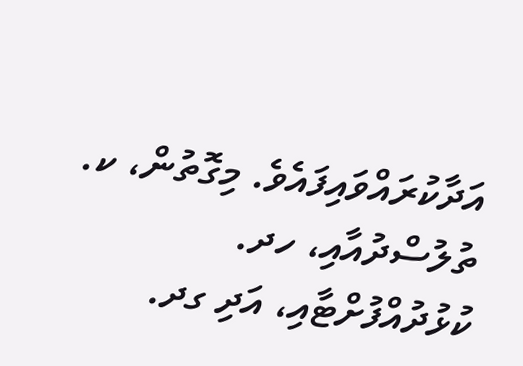އަދާކުރައްވައިފައެވެ. މިގޮތުން، ކ. ތުލުސްދުއާއި، ހދ. ކުޅުދުއްފުށްޓާއި، އަދި ގދ.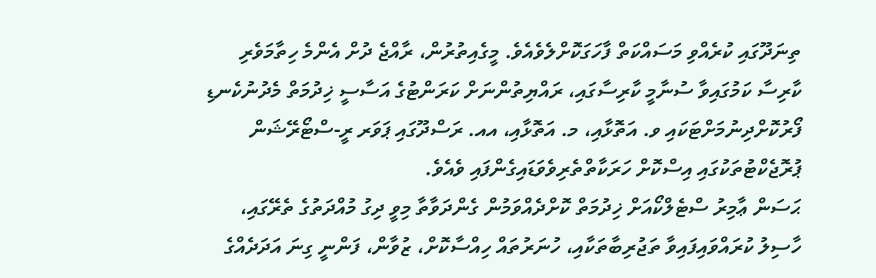ތިނަދޫގައި ކުރެއްވި މަސައްކަތް ފާހަގަކޮށްލެވެއެވެ. މީގެއިތުރުން، ރާއްޖެ ދުށް އެންމެ ހިތާމަވެރި ކާރިސާ ކަމުގައިވާ ސުނާމީ ކާރިސާގައި، ރައްޔިތުންނަށް ކަރަންޓުގެ އަސާސީ ޚިދުމަތް މެދުނުކެނޑި ފޯރުކޮށްދިނުމަށްޓަކައި ވ. އަތޮޅާއި، މ. އަތޮޅާއި، އއ. ރަސްދޫގައި ޕަވަރ ރީ-ސްޓޯރޭޝަން ޕުރޮޖެކްޓުތަކުގައި އިސްކޮށް ހަރަކާތްތެރިވެވަޑައިގެންފައި ވެއެވެ.
ޙަސަން ޢާމިރު ސްޓެލްކޯއަށް ޚިދުމަތް ކޮށްދެއްވަމުން ގެންދަވާތާ މިވީ ދިގު މުއްދަތުގެ ތެރޭގައި، ހާސިލު ކުރައްވައިފައިވާ ތަޖުރިބާތަކާއި، ހުނަރުތައް ހިއްސާކޮށް، ޒުވާން، ފަންނީ ގިނަ އަދަދެއްގެ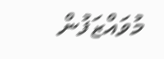މުވައްޒަފުން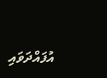އުފައްދަވައި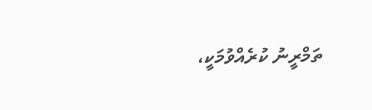ތަމްރީނު ކުރެއްވުމަކީ،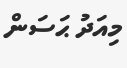މިއަދު ޙަސަން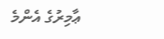ޢާމިރުގެ އެންމެ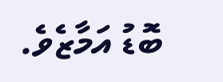ބޮޑު އަމާޒެވެ.